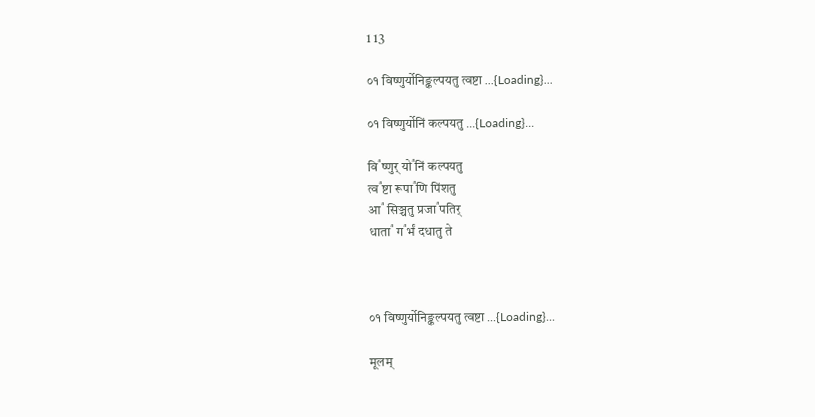1 13

०१ विष्णुर्योनिङ्कल्पयतु त्वष्टा ...{Loading}...

०१ विष्णुर्योनिं कल्पयतु ...{Loading}...

वि᳓ष्णुर् यो᳓निं कल्पयतु
त्व᳓ष्टा रूपा᳓णि पिंशतु
आ᳓ सिञ्चतु प्रजा᳓पतिर्
धाता᳓ ग᳓र्भं दधातु ते



०१ विष्णुर्योनिङ्कल्पयतु त्वष्टा ...{Loading}...

मूलम्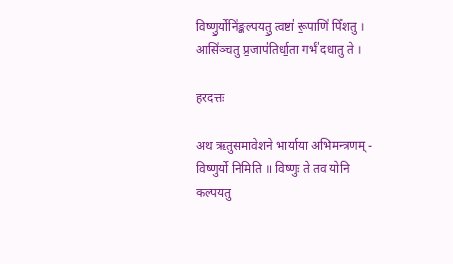विष्णु॒र्योनि॑ङ्कल्पयतु॒ त्वष्टा॑ रू॒पाणि॑ पिँशतु ।
आसि॑ञ्चतु प्र॒जाप॑तिर्धा॒ता गर्भं॑ दधातु ते ।

हरदत्तः

अथ ऋतुसमावेशने भार्याया अभिमन्त्रणम् - विष्णुर्यो निमिति ॥ विष्णुः ते तव योनि कल्पयतु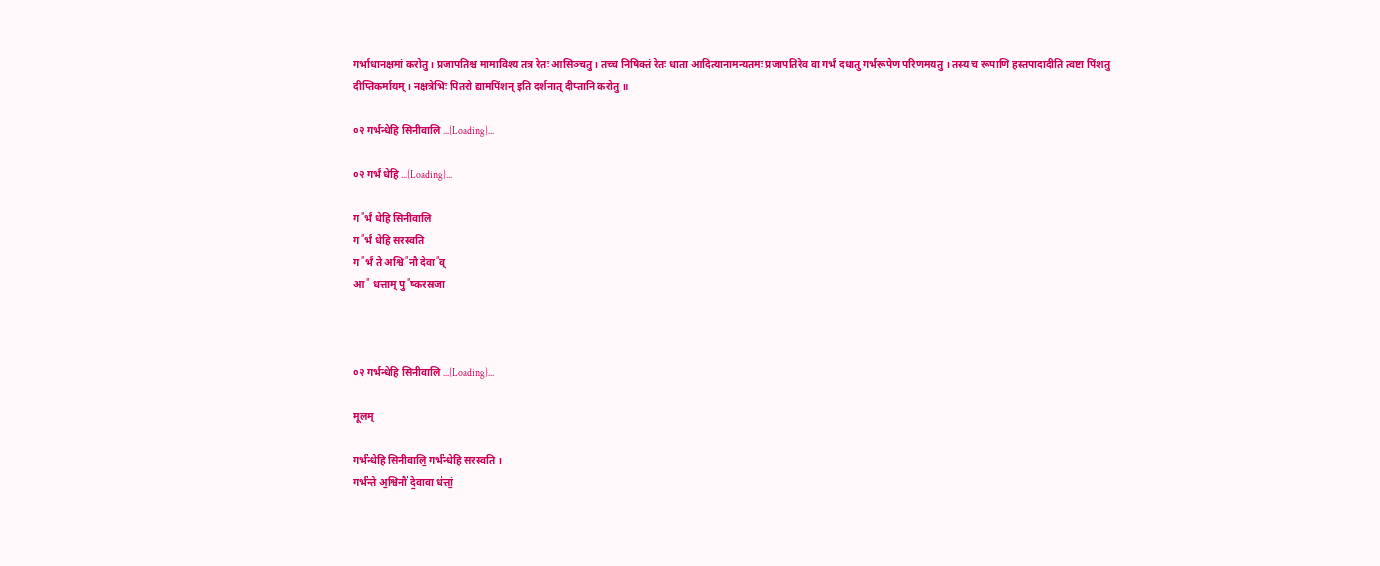गर्भाधानक्षमां करोतु । प्रजापतिश्च मामाविश्य तत्र रेतः आसिञ्चतु । तच्च निषिक्तं रेतः धाता आदित्यानामन्यतमः प्रजापतिरेव वा गर्भं दधातु गर्भरूपेण परिणमयतु । तस्य च रूपाणि हस्तपादादीति त्वष्टा पिंशतु दीप्तिकर्मायम् । नक्षत्रेभिः पितरो द्यामपिंशन् इति दर्शनात् दीप्तानि करोतु ॥

०२ गर्भन्धेहि सिनीवालि ...{Loading}...

०२ गर्भं धेहि ...{Loading}...

ग᳓र्भं धेहि सिनीवालि
ग᳓र्भं धेहि सरस्वति
ग᳓र्भं ते अश्वि᳓नौ देवा᳓व्
आ᳓ धत्ताम् पु᳓ष्करस्रजा



०२ गर्भन्धेहि सिनीवालि ...{Loading}...

मूलम्

गर्भ॑न्धेहि सिनीवालि॒ गर्भ॑न्धेहि सरस्वति ।
गर्भ॑न्ते अ॒श्विनौ॑ दे॒वावा ध॑त्तां॒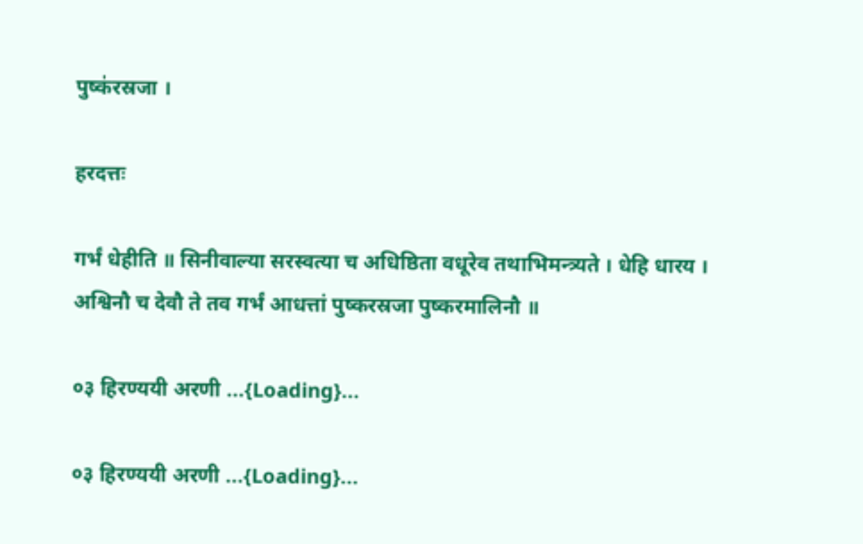पुष्क॑रस्रजा ।

हरदत्तः

गर्भं धेहीति ॥ सिनीवाल्या सरस्वत्या च अधिष्ठिता वधूरेव तथाभिमन्त्र्यते । धेहि धारय । अश्विनौ च देवौ ते तव गर्भं आधत्तां पुष्करस्रजा पुष्करमालिनौ ॥

०३ हिरण्ययी अरणी ...{Loading}...

०३ हिरण्ययी अरणी ...{Loading}...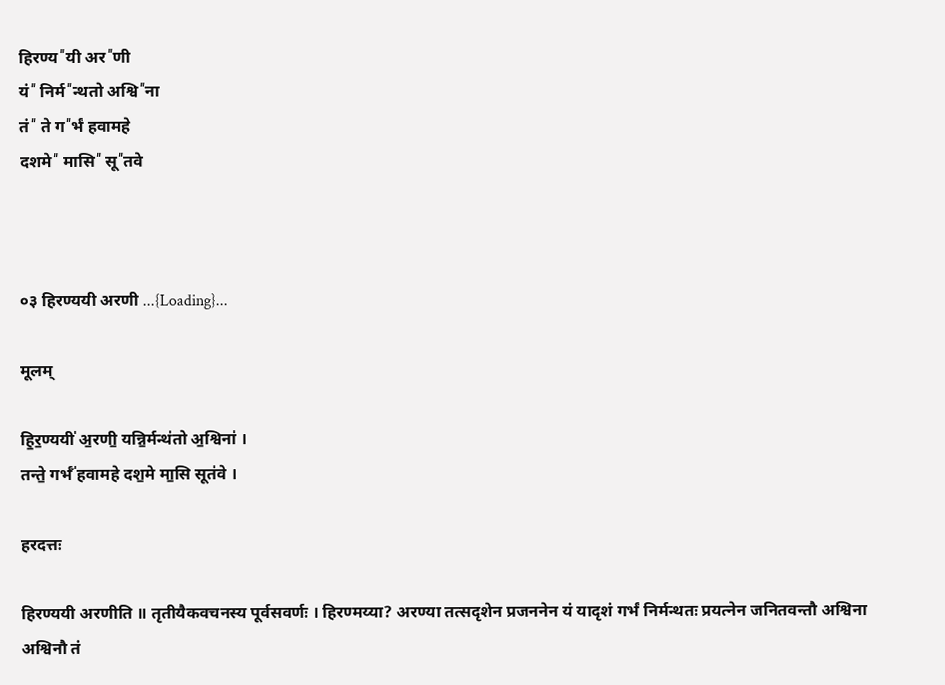हिरण्य᳓यी अर᳓णी
यं᳓ निर्म᳓न्थतो अश्वि᳓ना
तं᳓ ते ग᳓र्भं हवामहे
दशमे᳓ मासि᳓ सू᳓तवे



०३ हिरण्ययी अरणी ...{Loading}...

मूलम्

हि॒र॒ण्ययी॑ अ॒रणी॒ यन्नि॒र्मन्थ॑तो अ॒श्विना॑ ।
तन्ते॒ गर्भँ॑ हवामहे दश॒मे मा॒सि सूत॑वे ।

हरदत्तः

हिरण्ययी अरणीति ॥ तृतीयैकवचनस्य पूर्वसवर्णः । हिरण्मय्या? अरण्या तत्सदृशेन प्रजननेन यं यादृशं गर्भं निर्मन्थतः प्रयत्नेन जनितवन्तौ अश्विना अश्विनौ तं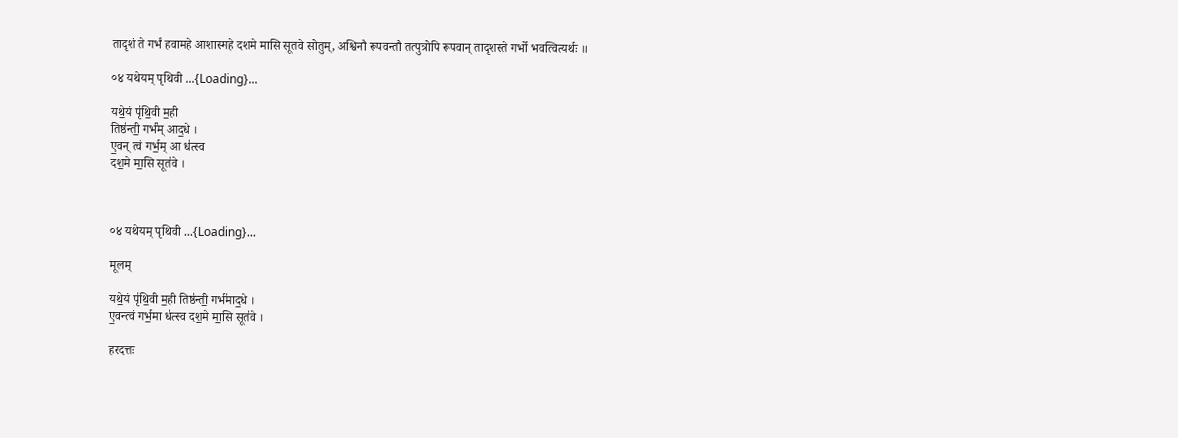तादृशं ते गर्भं हवामहे आशास्महे दशमे मासि सूतवे सोतुम्, अश्विनौ रूपवन्तौ तत्पुत्रोपि रूपवान् तादृशस्ते गर्भो भवत्वित्यर्थः ॥

०४ यथेयम् पृथिवी ...{Loading}...

यथे॒यं पृ॑थि॒वी म॒ही
तिष्ठ॑न्ती॒ गर्भ॑म् आद॒धे ।
ए॒वन् त्वं गर्भ॒म् आ ध॑त्स्व
दश॒मे मा॒सि सूत॑वे ।



०४ यथेयम् पृथिवी ...{Loading}...

मूलम्

यथे॒यं पृ॑थि॒वी म॒ही तिष्ठ॑न्ती॒ गर्भ॑माद॒धे ।
ए॒वन्त्वं गर्भ॒मा ध॑त्स्व दश॒मे मा॒सि सूत॑वे ।

हरदत्तः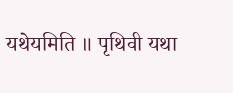यथेयमिति ॥ पृथिवी यथा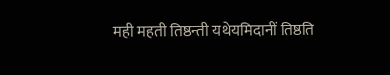मही महती तिष्ठन्ती यथेयमिदानीं तिष्ठति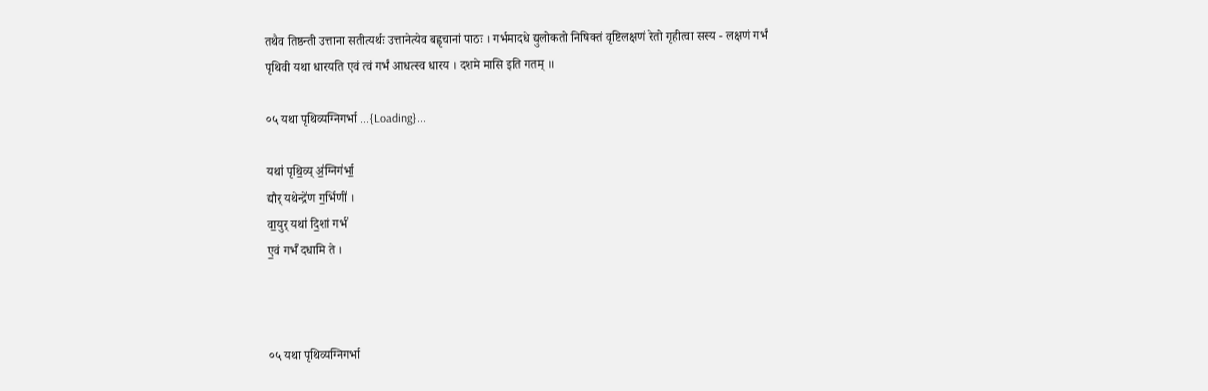तथैव तिष्ठन्ती उत्ताना सतीत्यर्थः उत्तानेत्येव बह्वृचानां पाठः । गर्भमादधे द्युलोकतो निषिक्तं वृष्टिलक्षणं रेतो गृहीत्वा सस्य - लक्षणं गर्भं पृथिवी यथा धारयति एवं त्वं गर्भं आधत्स्व धारय । दशमे मासि इति गतम् ॥

०५ यथा पृथिव्यग्निगर्भा ...{Loading}...

यथा॑ पृथि॒व्य् अ॒॑ग्निग॑र्भा॒
द्यौर् यथेन्द्रे॑ण ग॒र्भिणी॑ ।
वा॒युर् यथा॑ दि॒शां गर्भ॑
ए॒वं गर्भं॑ दधामि ते ।



०५ यथा पृथिव्यग्निगर्भा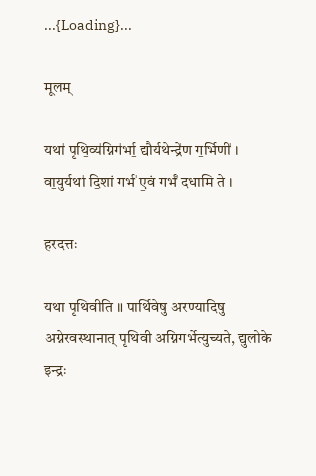...{Loading}...

मूलम्

यथा॑ पृथि॒व्य॑ग्निग॑र्भा॒ द्यौर्यथेन्द्रे॑ण ग॒र्भिणी॑ ।
वा॒युर्यथा॑ दि॒शां गर्भ॑ ए॒वं गर्भं॑ दधामि ते ।

हरदत्तः

यथा पृथिवीति ॥ पार्थिवेषु अरण्यादिषु अग्नेरवस्थानात् पृथिवी अग्निगर्भेत्युच्यते, द्युलोके इन्द्रः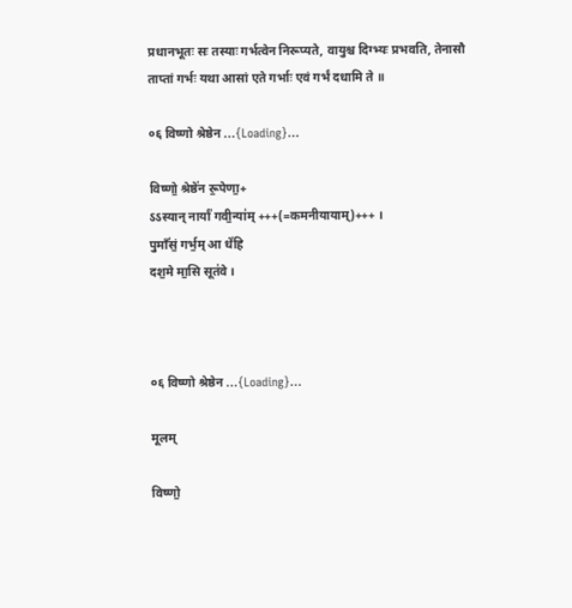प्रधानभूतः सः तस्याः गर्भत्वेन निरूप्यते, वायुश्च दिग्भ्यः प्रभवति, तेनासौ ताप्तां गर्भः यथा आसां एते गर्भाः एवं गर्भं दधामि ते ॥

०६ विष्णो श्रेष्ठेन ...{Loading}...

विष्णो॒ श्रेष्ठे॑न रू॒पेणा॒+
ऽऽस्यान् नार्यां॑ गवी॒न्या॑म् +++(=कमनीयायाम्)+++ ।
पुमाँ॑सं॒ गर्भ॒म् आ धे॑हि
दश॒मे मा॒सि सूत॑वे ।



०६ विष्णो श्रेष्ठेन ...{Loading}...

मूलम्

विष्णो॒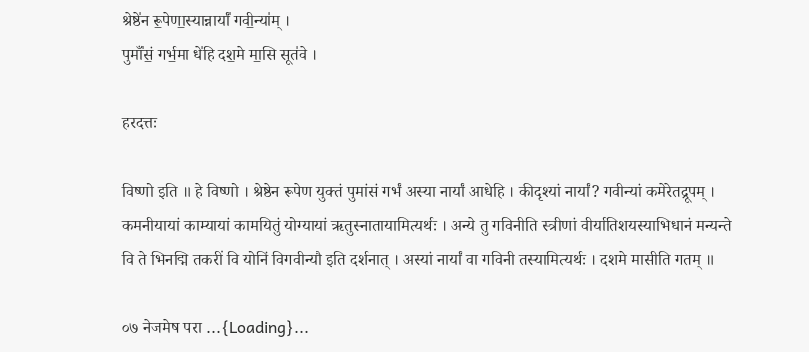श्रेष्ठे॑न रू॒पेणा॒स्यान्नार्यां॑ गवी॒न्या॑म् ।
पुमाँ॑सं॒ गर्भ॒मा धे॑हि दश॒मे मा॒सि सूत॑वे ।

हरदत्तः

विष्णो इति ॥ हे विष्णो । श्रेष्ठेन रूपेण युक्तं पुमांसं गर्भं अस्या नार्यां आधेहि । कीदृश्यां नार्यां? गवीन्यां कमेरेतद्रूपम् । कमनीयायां काम्यायां कामयितुं योग्यायां ऋतुस्नातायामित्यर्थः । अन्ये तु गविनीति स्त्रीणां वीर्यातिशयस्याभिधानं मन्यन्ते वि ते भिनद्मि तकरीं वि योनिं विगवीन्यौ इति दर्शनात् । अस्यां नार्यां वा गविनी तस्यामित्यर्थः । दशमे मासीति गतम् ॥

०७ नेजमेष परा ...{Loading}...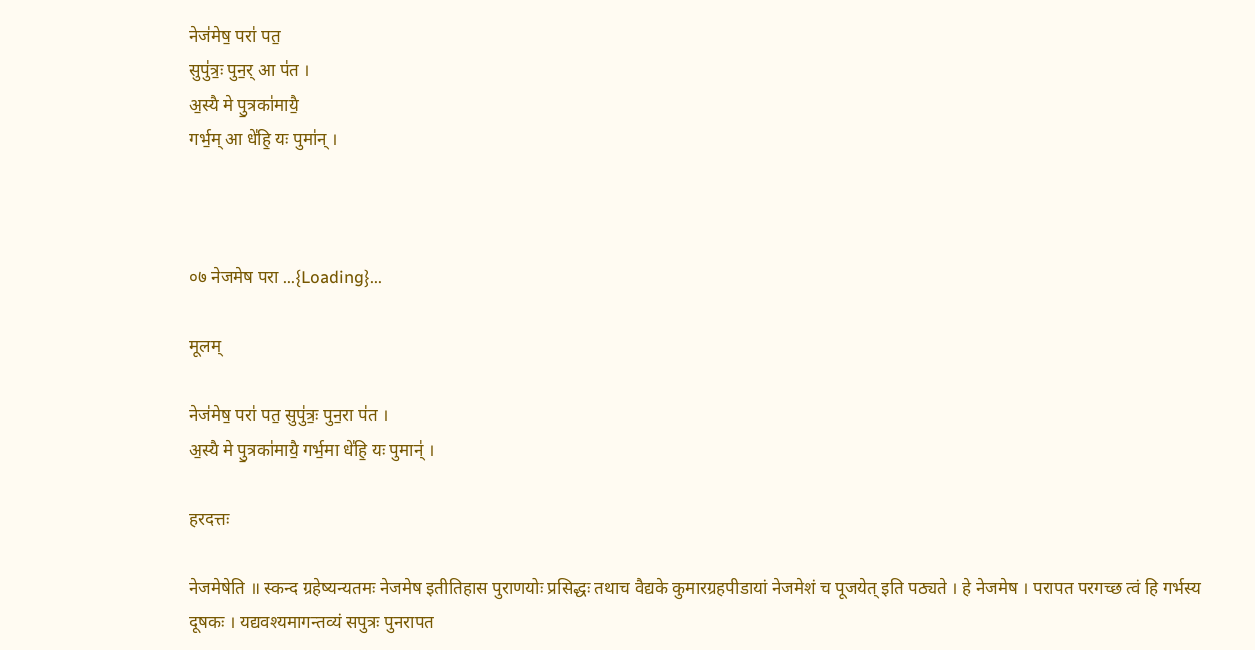नेज॑मेष॒ परा॑ पत॒
सुपु॑त्रः॒ पुन॒र् आ प॑त ।
अ॒स्यै मे पु॒त्रका॑मायै॒
गर्भ॒म् आ धे॑हि॒ यः पुमा॑न् ।



०७ नेजमेष परा ...{Loading}...

मूलम्

नेज॑मेष॒ परा॑ पत॒ सुपु॑त्रः॒ पुन॒रा प॑त ।
अ॒स्यै मे पु॒त्रका॑मायै॒ गर्भ॒मा धे॑हि॒ यः पुमान्॑ ।

हरदत्तः

नेजमेषेति ॥ स्कन्द ग्रहेष्यन्यतमः नेजमेष इतीतिहास पुराणयोः प्रसिद्धः तथाच वैद्यके कुमारग्रहपीडायां नेजमेशं च पूजयेत् इति पठ्यते । हे नेजमेष । परापत परगच्छ त्वं हि गर्भस्य दूषकः । यद्यवश्यमागन्तव्यं सपुत्रः पुनरापत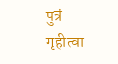पुत्रं गृहीत्वा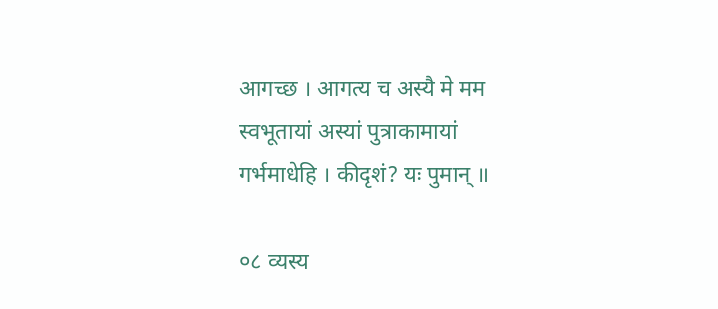आगच्छ । आगत्य च अस्यै मे मम स्वभूतायां अस्यां पुत्राकामायां गर्भमाधेहि । कीदृशं? यः पुमान् ॥

०८ व्यस्य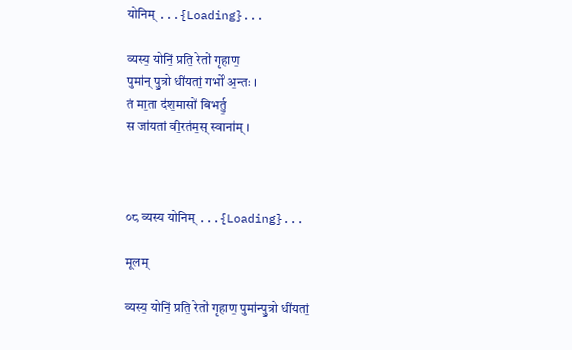योनिम् ...{Loading}...

व्यस्य॒ योनिं॒ प्रति॒ रेतो॑ गृहाण॒
पुमा॑न् पु॒त्रो धी॑यतां॒ गर्भो॑ अ॒न्तः ।
तं मा॒ता द॑श॒मासो॑ बिभर्तु॒
स जा॑यतां वी॒रत॑म॒स् स्वाना॑म् ।



०८ व्यस्य योनिम् ...{Loading}...

मूलम्

व्यस्य॒ योनिं॒ प्रति॒ रेतो॑ गृहाण॒ पुमा॑न्पु॒त्रो धी॑यतां॒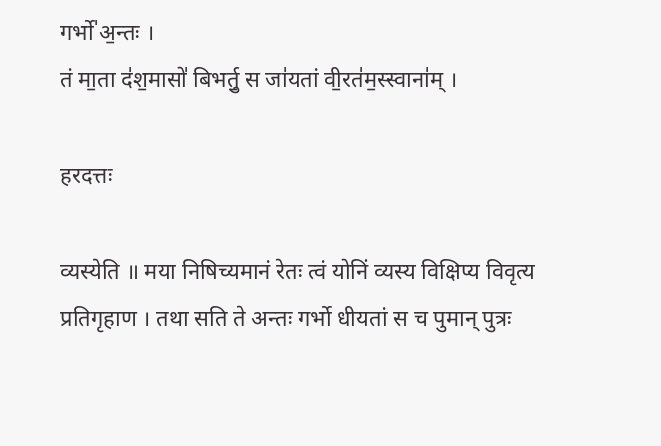गर्भो॑ अ॒न्तः ।
तं मा॒ता द॑श॒मासो॑ बिभर्तु॒ स जा॑यतां वी॒रत॑म॒स्स्वाना॑म् ।

हरदत्तः

व्यस्येति ॥ मया निषिच्यमानं रेतः त्वं योनिं व्यस्य विक्षिप्य विवृत्य प्रतिगृहाण । तथा सति ते अन्तः गर्भो धीयतां स च पुमान् पुत्रः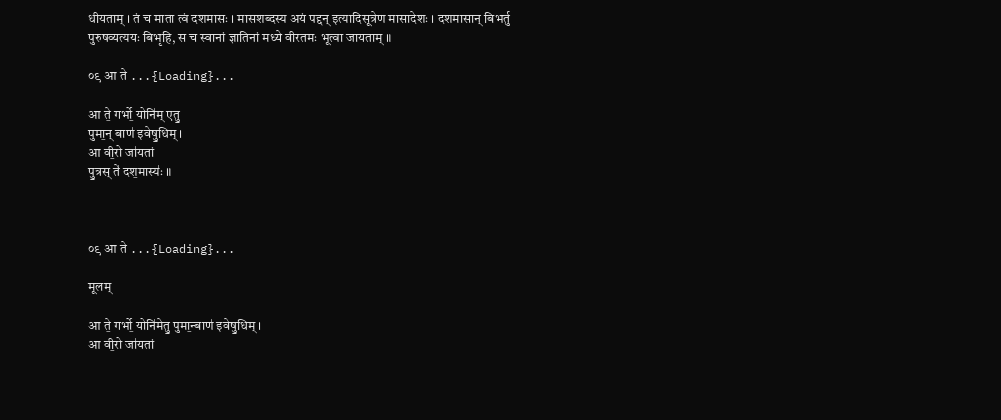धीयताम् । तं च माता त्वं दशमासः । मासशब्दस्य अयं पद्दन् इत्यादिसूत्रेण मासादेशः । दशमासान् बिभर्तु पुरुषव्यत्ययः बिभृहि, स च स्वानां ज्ञातिनां मध्ये वीरतमः भूत्वा जायताम् ॥

०९ आ ते ...{Loading}...

आ ते॒ गर्भो॒ योनि॑म् एतु॒
पुमा॒न् बाण॑ इवेषु॒धिम् ।
आ वी॒रो जा॑यतां
पु॒त्रस् ते॑ दश॒मास्यः॑ ॥



०९ आ ते ...{Loading}...

मूलम्

आ ते॒ गर्भो॒ योनि॑मेतु॒ पुमा॒न्बाण॑ इवेषु॒धिम् ।
आ वी॒रो जा॑यतां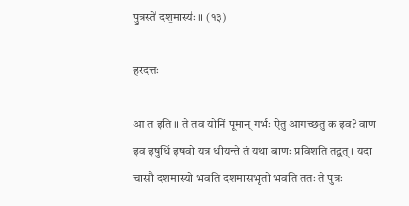पु॒त्रस्ते॑ दश॒मास्यः॑ ॥ (१३)

हरदत्तः

आ त इति ॥ ते तव योनिं पूमान् गर्भः ऐतु आगच्छतु क इव? वाण इव इषुधिं इषवो यत्र धीयन्ते तं यथा बाणः प्रविशति तद्वत् । यदा चासौ दशमास्यो भवति दशमासभृतो भवति ततः ते पुत्रः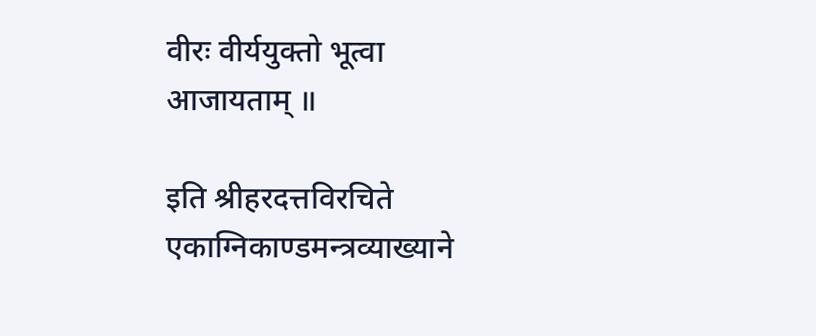वीरः वीर्ययुक्तो भूत्वा आजायताम् ॥

इति श्रीहरदत्तविरचिते एकाग्निकाण्डमन्त्रव्याख्याने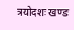त्रयोदशः खण्डः